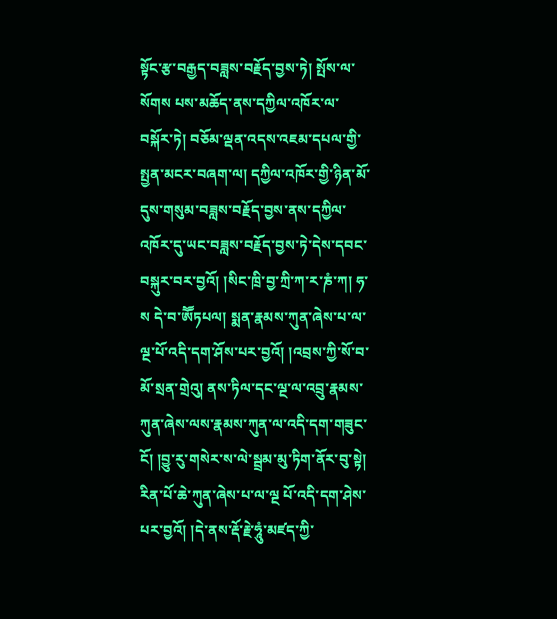སྟོང་རྩ་བརྒྱད་བཟླས་བརྗོད་བྱས་ཏེ། སྤོས་ལ་སོགས པས་མཆོད་ནས་དཀྱིལ་འཁོར་ལ་བསྐོར་ཏེ། བཅོམ་ལྡན་འདས་འཇམ་དཔལ་གྱི་སྤྱན་མངར་བཞག་ལ། དཀྱིལ་འཁོར་གྱི་ཉིན་མོ་དུས་གསུམ་བཟླས་བརྗོད་བྱས་ནས་དཀྱིལ་འཁོར་དུ་ཡང་བཟླས་བརྗོད་བྱས་ཏེ་དེས་དབང་བསྐུར་བར་བྱའོ། །སིང་ཁྲི་བྱ་ཀྲི་ཀ་ར་ཎཾ་ཀ། ཧ་ས དེ་བ་ཨཽཏཔལ། སྨན་རྣམས་ཀུན་ཞེས་པ་ལ་ལྔ་པོ་འདི་དག་ཤོས་པར་བྱའོ། །འབྲས་ཀྱི་སོ་བ་མོ་སྲན་གྲེའུ། ནས་ཏིལ་དང་ལྔ་ལ་འབྲུ་རྣམས་ཀུན་ཞེས་ལས་རྣམས་ཀུན་ལ་འདི་དག་གཟུང་ངོ། །བྱུ་རུ་གསེར་ས་ལེ་སྦྲམ་མུ་ཏིག་ནོར་བུ་སྟེ། རིན་པོ་ཆེ་ཀུན་ཞེས་པ་ལ་ལྔ པོ་འདི་དག་ཤེས་པར་བྱའོ། །དེ་ནས་རྡོ་རྗེ་ཧཱུཾ་མཛད་ཀྱི་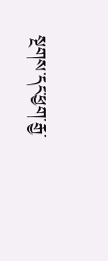སྔགས་དང་ཕྱག་རྒྱ་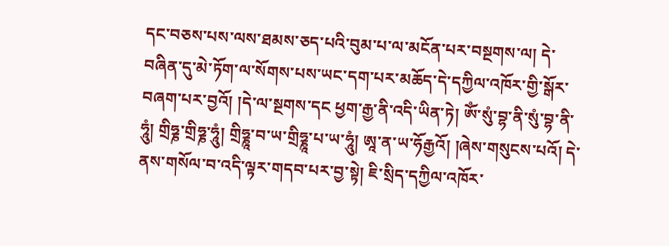དང་བཅས་པས་ལས་ཐམས་ཅད་པའི་བུམ་པ་ལ་མངོན་པར་བསྔགས་ལ། དེ་བཞིན་དུ་མེ་ཏོག་ལ་སོགས་པས་ཡང་དག་པར་མཆོད་དེ་དཀྱིལ་འཁོར་གྱི་སྒོར་བཞག་པར་བྱའོ། །དེ་ལ་སྔགས་དང ཕྱག་རྒྱ་ནི་འདི་ཡིན་ཏེ། ཨོཾ་སུཾ་བྷ་ནི་སུཾ་བྷ་ནི་ཧཱུཾ། གྲིཧྞ་གྲིཧྞ་ཧཱུཾ། གྲིཧྞཱ་བ་ཡ་གྲིཧྞཱ་པ་ཡ་ཧཱུཾ། ཨཱ་ན་ཡ་ཧོརྒྱའོ། །ཞེས་གསུངས་པའོ། དེ་ནས་གསོལ་བ་འདི་ལྟར་གདབ་པར་བྱ་སྟེ། ཇི་སྲིད་དཀྱིལ་འཁོར་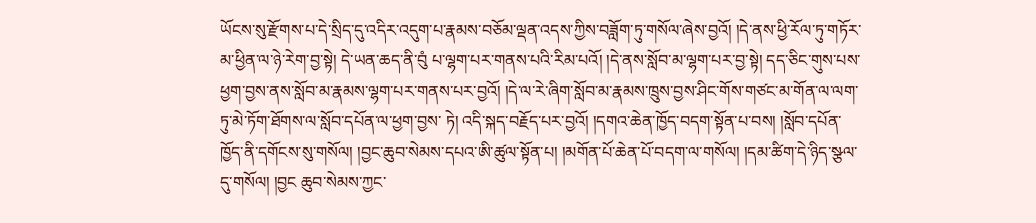ཡོངས་སུ་རྫོགས་པ་དེ་སྲིད་དུ་འདིར་འདུག་པ་རྣམས་བཅོམ་ལྡན་འདས་ཀྱིས་བཟློག་ཏུ་གསོལ་ཞེས་བྱའོ། །དེ་ནས་ཕྱི་རོལ་ཏུ་གཏོར་མ་ཕྱིན་ལ་ཉེ་རེག་བྱ་སྟེ། དེ་ཡན་ཆད་ནི་བུཾ པ་ལྷག་པར་གནས་པའི་རིམ་པའོ། །དེ་ནས་སློབ་མ་ལྷག་པར་བྱ་སྟེ། དད་ཅིང་གུས་པས་ཕྱག་བྱས་ནས་སློབ་མ་རྣམས་ལྷག་པར་གནས་པར་བྱའོ། །དེ་ལ་རེ་ཞིག་སློབ་མ་རྣམས་ཁྲུས་བྱས་ཤིང་གོས་གཙང་མ་གོན་ལ་ལག་ཏུ་མེ་ཏོག་ཐོགས་ལ་སློབ་དཔོན་ལ་ཕྱག་བྱས་ ཏེ། འདི་སྐད་བརྗོད་པར་བྱའོ། །དགའ་ཆེན་ཁྱོད་བདག་སྟོན་པ་བས། །སློབ་དཔོན་ཁྱོད་ནི་དགོངས་སུ་གསོལ། །བྱང་ཆུབ་སེམས་དཔའ་ཨི་ཚུལ་སྟོན་པ། །མགོན་པོ་ཆེན་པོ་བདག་ལ་གསོལ། །དམ་ཚིག་དེ་ཉིད་སྩལ་དུ་གསོལ། །བྱང ཆུབ་སེམས་ཀྱང་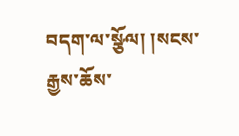བདག་ལ་སྩོལ། །སངས་རྒྱས་ཆོས་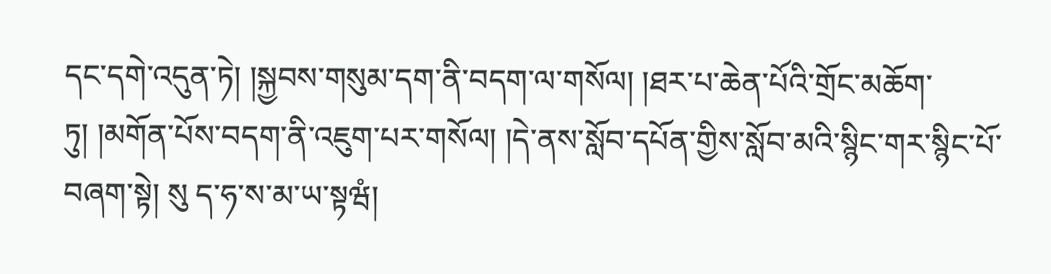དང་དགེ་འདུན་ཏེ། །སྐྱབས་གསུམ་དག་ནི་བདག་ལ་གསོལ། །ཐར་པ་ཆེན་པོའི་གྲོང་མཆོག་ཏུ། །མགོན་པོས་བདག་ནི་འཇུག་པར་གསོལ། །དེ་ནས་སློབ་དཔོན་གྱིས་སློབ་མའི་སྙིང་གར་སྙིང་པོ་བཞག་སྟེ། སུ ད་ཧ་ས་མ་ཡ་སྟཝཾ།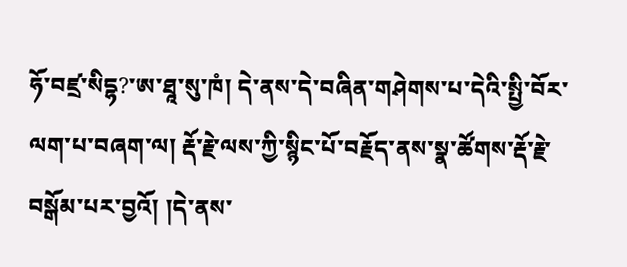ཧོ་བཛྲ་སིདྷ?་ཨ་ཐཱ་སུ་ཁཾ། དེ་ནས་དེ་བཞིན་གཤེགས་པ་དེའི་སྤྱི་བོར་ལག་པ་བཞག་ལ། རྡོ་རྗེ་ལས་ཀྱི་སྙིང་པོ་བརྗོད་ནས་སྣ་ཚོགས་རྡོ་རྗེ་བསྒོམ་པར་བྱའོ། །དེ་ནས་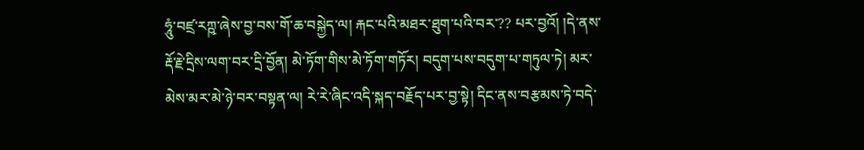ཧཱུཾ་བཛྲ་རཀྵ་ཞེས་བྱ་བས་གོ་ཆ་བསྐྱེད་ལ། རྐང་པའི་མཐར་ཐུག་པའི་བར་?? པར་བྱའོ། །དེ་ནས་རྡོ་རྗེ་དྲིས་ལག་བར་དྲི་བྱོན། མེ་ཏོག་གིས་མེ་ཏོག་གཏོར། བདུག་པས་བདུག་པ་གཏུལ་ཏེ། མར་མེས་མར་མེ་ཉེ་བར་བསྟན་ལ། རེ་རེ་ཞིང་འདི་སྐད་བརྗོད་པར་བྱ་སྟེ། དིང་ནས་བརྩམས་ཏེ་བདེ་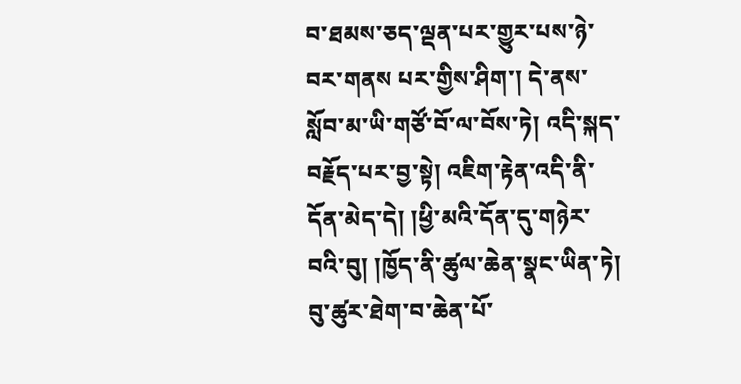བ་ཐམས་ཅད་ལྡན་པར་གྱུར་པས་ཉེ་བར་གནས པར་གྱིས་ཤིག་། དེ་ནས་སློབ་མ་ཡི་གཙོ་བོ་ལ་བོས་ཏེ། འདི་སྐད་བརྗོད་པར་བྱ་སྟེ། འཇིག་རྟེན་འདི་ནི་དོན་མེད་དེ། །ཕྱི་མའི་དོན་དུ་གཉེར་བའི་བུ། །ཁྱོད་ནི་ཚུལ་ཆེན་སྣང་ཡིན་ཏེ། བུ་ཚུར་ཐེག་བ་ཆེན་པོ་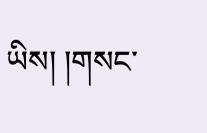ཡིས། །གསང་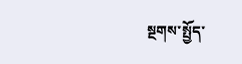སྔགས་སྤྱོད་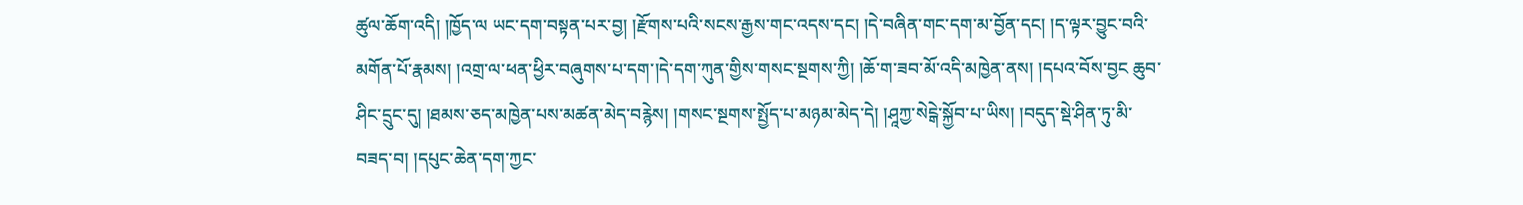ཚུལ་ཆོག་འདི། །ཁྱོད་ལ ཡང་དག་བསྟན་པར་བྱ། །རྫོགས་པའི་སངས་རྒྱས་གང་འདས་དང། །དེ་བཞིན་གང་དག་མ་བྱོན་དང། །ད་ལྟར་བྱུང་བའི་མགོན་པོ་རྣམས། །འགྲ་ལ་ཕན་ཕྱིར་བཞུགས་པ་དག་།དེ་དག་ཀུན་གྱིས་གསང་སྔགས་ཀྱི། །ཆོ་ག་ཟབ་མོ་འདི་མཁྱེན་ནས། །དཔའ་བོས་བྱང ཆུབ་ཤིང་དྲུང་དུ། །ཐམས་ཅད་མཁྱེན་པས་མཚན་མེད་བརྙེས། །གསང་སྔགས་སྤྱོད་པ་མཉམ་མེད་དེ། །ཤཱཀྱ་སེངྒེ་སྐྱོབ་པ་ཡིས། །བདུད་སྡེ་ཤིན་ཏུ་མི་བཟད་བ། །དཔུང་ཆེན་དག་ཀྱང་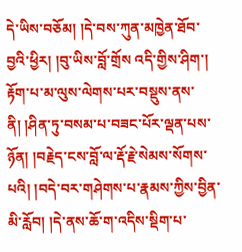དེ་ཡིས་བཅོམ། །དེ་བས་ཀུན་མཁྱེན་ཐོབ་བྱའི་ཕྱིར། །བུ་ཡིས་བློ་གྲོས འདི་གྱིས་ཤིག་། རྟོག་པ་མ་ལུས་ལེགས་པར་བསྡུས་ནས་ནི། །ཤིན་ཏུ་བསམ་པ་བཟང་པོར་ལྡན་པས་ཉོན། །བརྗེད་ངས་བློ་ལ་རྡོ་རྗེ་སེམས་སོགས་པའི། །བདེ་བར་གཤེགས་པ་རྣམས་ཀྱིས་བྱིན་མི་རློབ། །དེ་ནས་ཆོ་ག་འདིས་སྡིག་པ་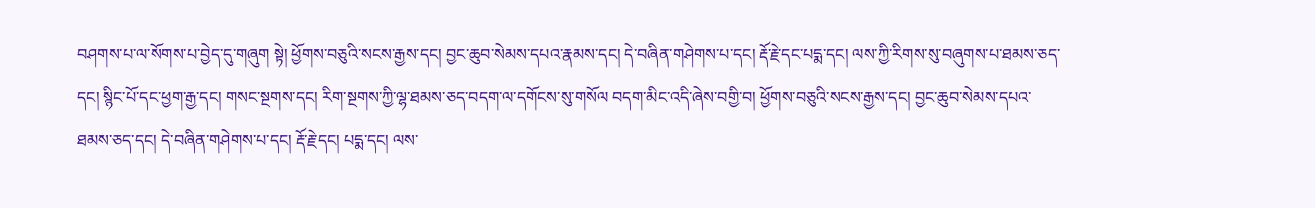བཤགས་པ་ལ་སོགས་པ་བྱེད་དུ་གཞུག སྟེ། ཕྱོགས་བཅུའི་སངས་རྒྱས་དང། བྱང་ཆུབ་སེམས་དཔའ་རྣམས་དང། དེ་བཞིན་གཤེགས་པ་དང། རྡོ་རྗེ་དང་པདྨ་དང། ལས་ཀྱི་རིགས་སུ་བཞུགས་པ་ཐམས་ཅད་དང། སྙིང་པོ་དང་ཕྱག་རྒྱ་དང། གསང་སྔགས་དང། རིག་སྔགས་ཀྱི་ལྷ་ཐམས་ཅད་བདག་ལ་དགོངས་སུ་གསོལ བདག་མིང་འདི་ཞེས་བགྱི་བ། ཕྱོགས་བཅུའི་སངས་རྒྱས་དང། བྱང་ཆུབ་སེམས་དཔའ་ཐམས་ཅད་དང། དེ་བཞིན་གཤེགས་པ་དང། རྡོ་རྗེ་དང། པདྨ་དང། ལས་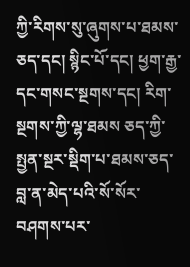ཀྱི་རིགས་སུ་ཞུགས་པ་ཐམས་ཅད་དང། སྙིང་པོ་དང། ཕྱག་རྒྱ་དང་གསང་སྔགས་དང། རིག་སྔགས་ཀྱི་ལྷ་ཐམས ཅད་ཀྱི་སྤྱན་སྔར་སྡིག་པ་ཐམས་ཅད་བླ་ན་མེད་པའི་སོ་སོར་བཤགས་པར་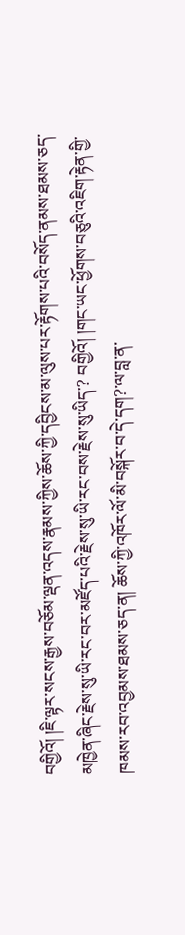བགྱིའོ། །ཇི་ལྟར་སངས་རྒྱས་བཅོམ་ལྡན་འདས་རྣམས་ཀྱིས་ཆོས་ཀྱི་དབྱིངས་མ་ལུས་པར་རྟོགས་པའི་བསོད་ནམས་ཐམས་ཅད་མཁྱེན་ཞིང་རྗེས་སུ་ཡི་རང་བར་མཛོད་པའི་རྗེས་སུ་ཡི་རང་བས་རྗེས་སུ་ཡིད་? བགྱིའོ། །གང་ཡང་ཕྱོགས་བཅུའི་འཇིག་རྟེན་གྱི་ཁམས་རབ་འབྱམས་ཐམས་ཅད་ན། ཆོས་ཀྱི་འཁོར་ལོ་མི་བསྐོར་བ་དེ་དག?་ལ་བླ་ན་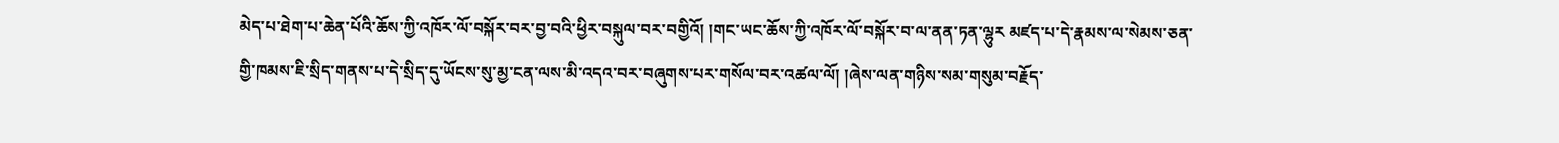མེད་པ་ཐེག་པ་ཆེན་པོའི་ཆོས་ཀྱི་འཁོར་ལོ་བསྐོར་བར་བྱ་བའི་ཕྱིར་བསྐུལ་བར་བགྱིའོ། །གང་ཡང་ཆོས་ཀྱི་འཁོར་ལོ་བསྐོར་བ་ལ་ནན་ཏན་ལྷུར མཛད་པ་དེ་རྣམས་ལ་སེམས་ཅན་གྱི་ཁམས་ཇི་སྲིད་གནས་པ་དེ་སྲིད་དུ་ཡོངས་སུ་མྱ་ངན་ལས་མི་འདའ་བར་བཞུགས་པར་གསོལ་བར་འཚལ་ལོ། །ཞེས་ལན་གཉིས་སམ་གསུམ་བརྗོད་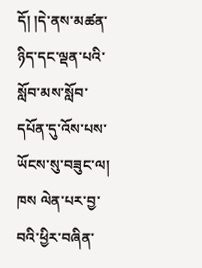དོ། །དེ་ནས་མཚན་ཉིད་དང་ལྡན་པའི་སློབ་མས་སློབ་དཔོན་དུ་འོས་པས་ཡོངས་སུ་བཟུང་ལ། ཁས ལེན་པར་བྱ་བའི་ཕྱིར་བཞིན་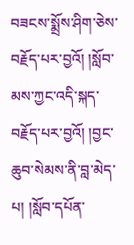བཟངས་སྨྲོས་ཤིག་ཅེས་བརྗོད་པར་བྱའོ། །སློབ་མས་ཀྱང་འདི་སྐད་བརྗོད་པར་བྱའོ། །བྱང་ཆུབ་སེམས་ནི་བླ་མེད་པ། །སློབ་དཔོན་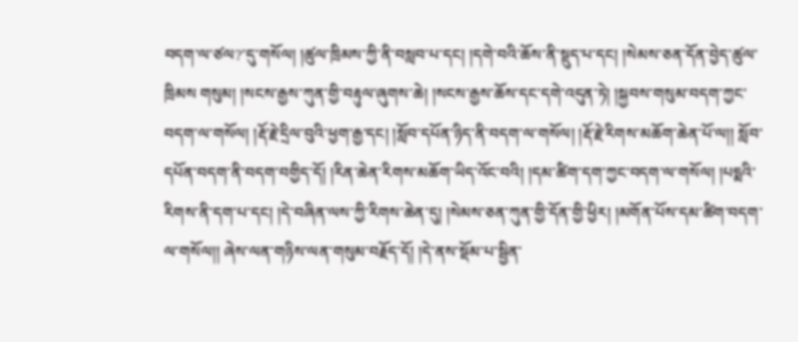བདག་ལ་ཙལ?་དུ་གསོལ། །ཚུལ་ཁྲིམས་ཀྱི་ནི་བསླབ་པ་དང། །དགེ་བའི་ཆོས་ནི་སྡུད་པ་དང། །སེམས་ཅན་དོན་བྱེད་ཚུལ་ཁྲིམས གསུམ། །སངས་རྒྱས་ཀུན་གྱི་བརྟུལ་ཞུགས་ཆེ། །སངས་རྒྱས་ཆོས་དང་དགེ་འདུན་ཏེ། །སྐྱབས་གསུམ་བདག་ཀྱང་བདག་ལ་གསོལ། །རྡོ་རྗེ་དྲིལ་བུའི་ཕྱག་རྒྱ་དང། །སློབ་དཔོན་ཉིད་ནི་བདག་ལ་གསོལ། །རྡོ་རྗེ་རིགས་མཆོག་ཆེན་པོ་ལ།། སློབ་དཔོན་བདག་ནི་བདག་བགྱིད་དོ། །རིན་ཆེན་རིགས་མཆོག་ཡིད་འོང་བའི། །དམ་ཚིག་དག་ཀྱང་བདག་ལ་གསོལ། །པདྨའི་རིགས་ནི་དག་པ་དང། །དེ་བཞིན་ལས་ཀྱི་རིགས་ཆེན་དུ། །སེམས་ཅན་ཀུན་གྱི་དོན་གྱི་ཕྱིར། །མགོན་པོས་དམ་ཚིག་བདག་ལ་གསོལ།། ཞེས་ལན་གཉིས་ལན་གསུམ་བརྗོད་དོ། །དེ་ནས་སྡོམ་པ་སྦྱིན་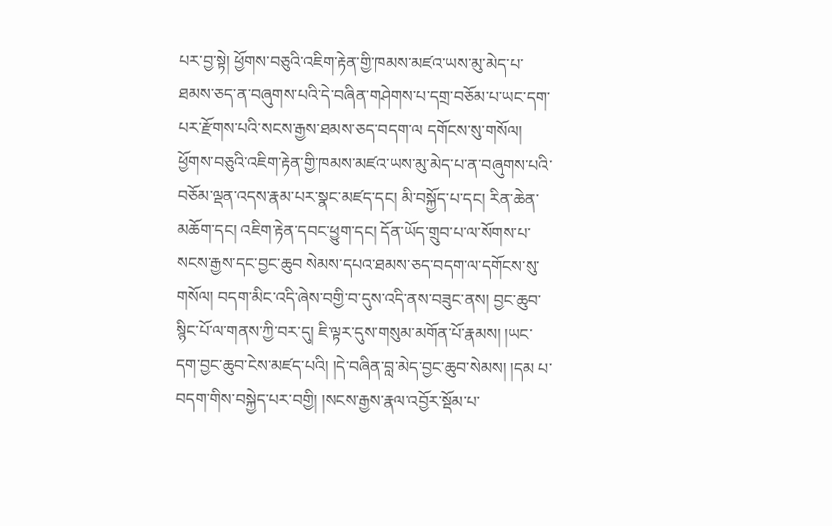པར་བྱ་སྟེ། ཕྱོགས་བཅུའི་འཇིག་རྟེན་གྱི་ཁམས་མཛའ་ཡས་མུ་མེད་པ་ཐམས་ཅད་ན་བཞུགས་པའི་དེ་བཞིན་གཤེགས་པ་དགྲ་བཅོམ་པ་ཡང་དག་པར་རྫོགས་པའི་སངས་རྒྱས་ཐམས་ཅད་བདག་ལ དགོངས་སུ་གསོལ། ཕྱོགས་བཅུའི་འཇིག་རྟེན་གྱི་ཁམས་མཛའ་ཡས་མུ་མེད་པ་ན་བཞུགས་པའི་བཅོམ་ལྡན་འདས་རྣམ་པར་སྣང་མཛད་དང། མི་བསྐྱོད་པ་དང། རིན་ཆེན་མཆོག་དང། འཇིག་རྟེན་དབང་ཕྱུག་དང། དོན་ཡོད་གྲུབ་པ་ལ་སོགས་པ་སངས་རྒྱས་དང་བྱང་ཆུབ སེམས་དཔའ་ཐམས་ཅད་བདག་ལ་དགོངས་སུ་གསོལ། བདག་མིང་འདི་ཞེས་བགྱི་བ་དུས་འདི་ནས་བཟུང་ནས། བྱང་ཆུབ་སྙིང་པོ་ལ་གནས་ཀྱི་བར་དུ། ཇི་ལྟར་དུས་གསུམ་མགོན་པོ་རྣམས། །ཡང་དག་བྱང་ཆུབ་ངེས་མཛད་པའི། །དེ་བཞིན་བླ་མེད་བྱང་ཆུབ་སེམས། །དམ པ་བདག་གིས་བསྐྱེད་པར་བགྱི། །སངས་རྒྱས་རྣལ་འབྱོར་སྡོམ་པ་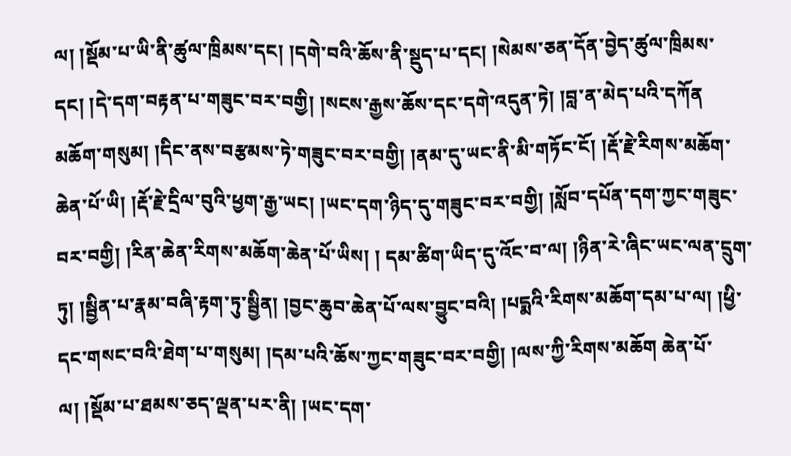ལ། །སྡོམ་པ་ཡི་ནི་ཚུལ་ཁྲིམས་དང། །དགེ་བའི་ཆོས་ནི་སྡུད་པ་དང། །སེམས་ཅན་དོན་བྱེད་ཚུལ་ཁྲིམས་དང། །དེ་དག་བརྟན་པ་གཟུང་བར་བགྱི། །སངས་རྒྱས་ཆོས་དང་དགེ་འདུན་ཏེ། །བླ་ན་མེད་པའི་དཀོན མཆོག་གསུམ། །དིང་ནས་བརྩམས་ཏེ་གཟུང་བར་བགྱི། །ནམ་དུ་ཡང་ནི་མི་གཏོང་ངོ། །རྡོ་རྗེ་རིགས་མཆོག་ཆེན་པོ་ཡི། །རྡོ་རྗེ་དྲིལ་བུའི་ཕྱག་རྒྱ་ཡང། །ཡང་དག་ཉིད་དུ་གཟུང་བར་བགྱི། །སློབ་དཔོན་དག་ཀྱང་གཟུང་བར་བགྱི། །རིན་ཆེན་རིགས་མཆོག་ཆེན་པོ་ཡིས། ། དམ་ཚིག་ཡིད་དུ་འོང་བ་ལ། །ཉིན་རེ་ཞིང་ཡང་ལན་དྲུག་ཏུ། །སྦྱིན་པ་རྣམ་བཞི་རྟག་ཏུ་སྦྱིན། །བྱང་ཆུབ་ཆེན་པོ་ལས་བྱུང་བའི། །པདྨའི་རིགས་མཆོག་དམ་པ་ལ། །ཕྱི་དང་གསང་བའི་ཐེག་པ་གསུམ། །དམ་པའི་ཆོས་ཀྱང་གཟུང་བར་བགྱི། །ལས་ཀྱི་རིགས་མཆོག ཆེན་པོ་ལ། །སྡོམ་པ་ཐམས་ཅད་ལྡན་པར་ནི། །ཡང་དག་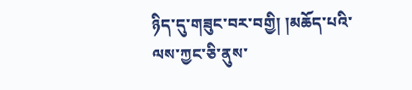ཉིད་དུ་གཟུང་བར་བགྱི། །མཆོད་པའི་ལས་ཀྱང་ཅི་ནུས་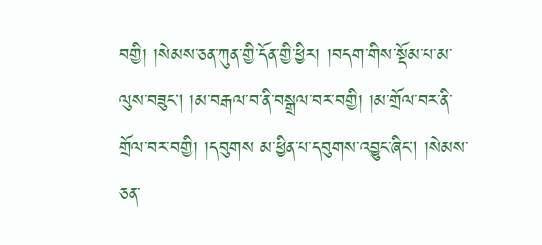བགྱི། །སེམས་ཅན་ཀུན་གྱི་དོན་གྱི་ཕྱིར། །བདག་གིས་སྡོམ་པ་མ་ལུས་བཟུང། །མ་བརྒལ་བ་ནི་བསྒྲལ་བར་བགྱི། །མ་གྲོལ་བར་ནི་གྲོལ་བར་བགྱི། །དབུགས མ་ཕྱིན་པ་དབུགས་འབྱུང་ཞིང། །སེམས་ཅན་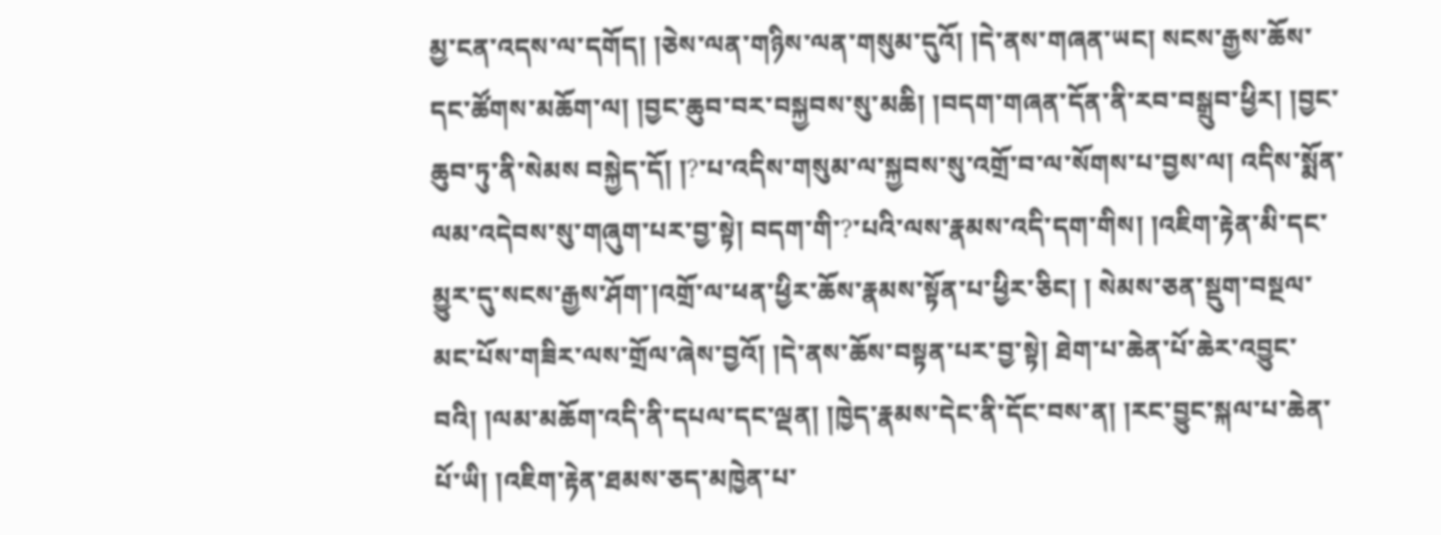མྱ་ངན་འདས་ལ་དགོད། །ཅེས་ལན་གཉིས་ལན་གསུམ་དུའོ། །དེ་ནས་གཞན་ཡང། སངས་རྒྱས་ཆོས་དང་ཚོགས་མཆོག་ལ། །བྱང་ཆུབ་བར་བསྐྱབས་སུ་མཆི། །བདག་གཞན་དོན་ནི་རབ་བསྒྲུབ་ཕྱིར། །བྱང་ཆུབ་ཏུ་ནི་སེམས བསྐྱེད་དོ། །?་པ་འདིས་གསུམ་ལ་སྐྱབས་སུ་འགྲོ་བ་ལ་སོགས་པ་བྱས་ལ། འདིས་སྨོན་ལམ་འདེབས་སུ་གཞུག་པར་བྱ་སྟེ། བདག་གི་?་པའི་ལས་རྣམས་འདི་དག་གིས། །འཇིག་རྟེན་མི་དང་མྱུར་དུ་སངས་རྒྱས་ཤོག་།འགྲོ་ལ་ཕན་ཕྱིར་ཆོས་རྣམས་སྟོན་པ་ཕྱིར་ཅིང། ། སེམས་ཅན་སྡུག་བསྔལ་མང་པོས་གཟིར་ལས་གྲོལ་ཞེས་བྱའོ། །དེ་ནས་ཆོས་བསྟན་པར་བྱ་སྟེ། ཐེག་པ་ཆེན་པོ་ཆེར་འབྱུང་བའི། །ལམ་མཆོག་འདི་ནི་དཔལ་དང་ལྡན། །ཁྱེད་རྣམས་དེང་ནི་དོང་བས་ན། །རང་བྱུང་སྐལ་པ་ཆེན་པོ་ཡི། །འཇིག་རྟེན་ཐམས་ཅད་མཁྱེན་པ་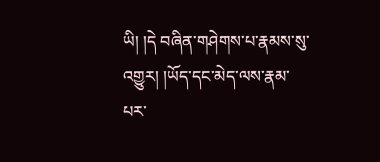ཡི། །དེ བཞིན་གཤེགས་པ་རྣམས་སུ་འགྱུར། །ཡོད་དང་མེད་ལས་རྣམ་པར་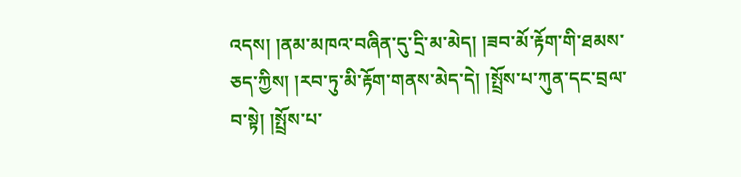འདས། །ནམ་མཁའ་བཞིན་དུ་དྲི་མ་མེད། །ཟབ་མོ་རྟོག་གི་ཐམས་ཅད་ཀྱིས། །རབ་ཏུ་མི་རྟོག་གནས་མེད་དེ། །སྤྲོས་པ་ཀུན་དང་བྲལ་བ་སྟེ། །སྤྲོས་པ་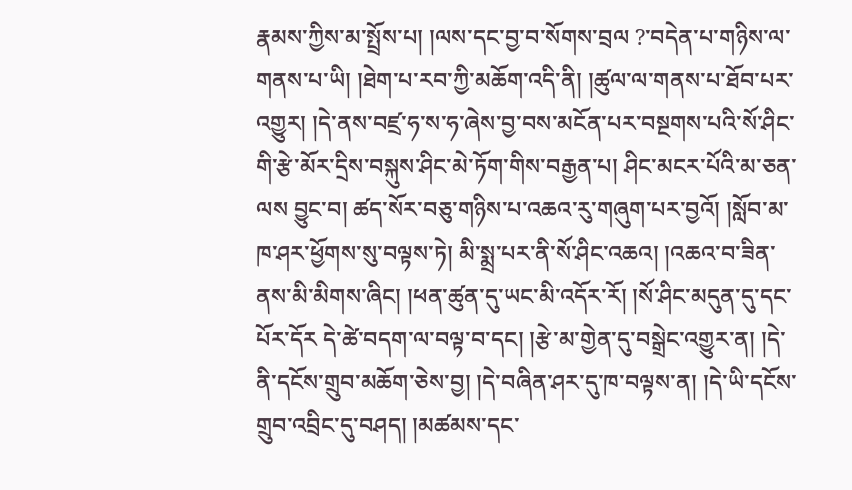རྣམས་ཀྱིས་མ་སྤྲོས་པ། །ལས་དང་བྱ་བ་སོགས་བྲལ ?་བདེན་པ་གཉིས་ལ་གནས་པ་ཡི། །ཐེག་པ་རབ་ཀྱི་མཆོག་འདི་ནི། །ཚུལ་ལ་གནས་པ་ཐོབ་པར་འགྱུར། །དེ་ནས་བཛྲ་ཧ་ས་ཧ་ཞེས་བྱ་བས་མངོན་པར་བསྔགས་པའི་སོ་ཤིང་གི་རྩེ་མོར་དྲིས་བསྐུས་ཤིང་མེ་ཏོག་གིས་བརྒྱན་པ། ཤིང་མངར་པོའི་མ་ཅན་ལས བྱུང་བ། ཚད་སོར་བཅུ་གཉིས་པ་འཆའ་རུ་གཞུག་པར་བྱའོ། །སློབ་མ་ཁ་ཤར་ཕྱོགས་སུ་བལྟས་ཏེ། མི་སྨྲ་པར་ནི་སོ་ཤིང་འཆའ། །འཆའ་བ་ཟིན་ནས་མི་མིགས་ཞིང། །ཕན་ཚུན་དུ་ཡང་མི་འདོར་རོ། །སོ་ཤིང་མདུན་དུ་དང་པོར་དོར དེ་ཚེ་བདག་ལ་བལྟ་བ་དང། །རྩེ་མ་གྱེན་དུ་བསྒྲེང་འགྱུར་ན། །དེ་ནི་དངོས་གྲུབ་མཆོག་ཅེས་བྱ། །དེ་བཞིན་ཤར་དུ་ཁ་བལྟས་ན། །དེ་ཡི་དངོས་གྲུབ་འབྲིང་དུ་བཤད། །མཚམས་དང་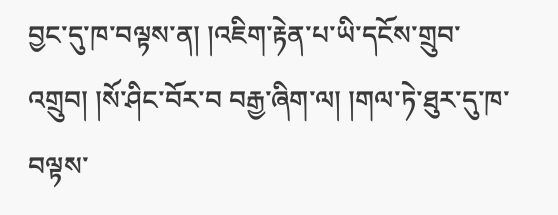བྱང་དུ་ཁ་བལྟས་ན། །འཇིག་རྟེན་པ་ཡི་དངོས་གྲུབ་འགྲུབ། །སོ་ཤིང་བོར་བ བརྒྱ་ཞིག་ལ། །གལ་ཏེ་ཐུར་དུ་ཁ་བལྟས་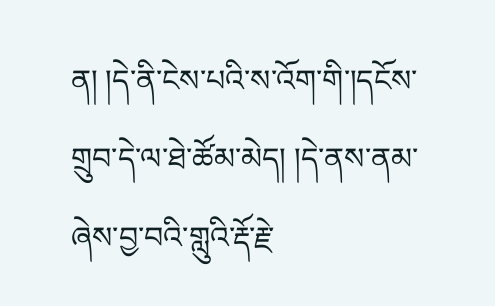ན། །དེ་ནི་ངེས་པའི་ས་འོག་གི་།དངོས་གྲུབ་དེ་ལ་ཐེ་ཚོམ་མེད། །དེ་ནས་ནམ་ཞེས་བྱ་བའི་གླུའི་རྡོ་རྗེ་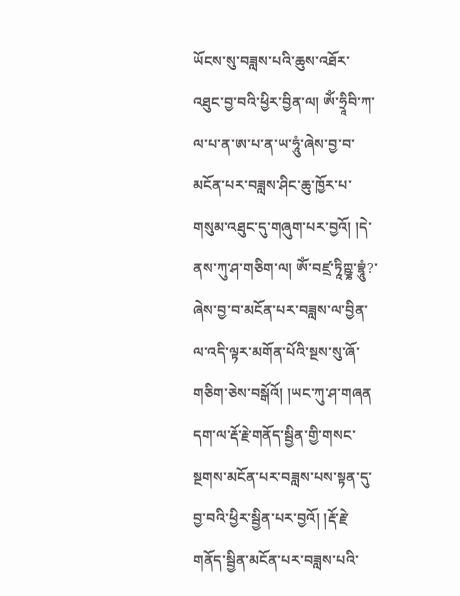ཡོངས་སུ་བཟླས་པའི་ཆུས་འཐོར་འཐུང་བྱ་བའི་ཕྱིར་བྱིན་ལ། ཨོཾ་ཧྲཱིབི་ཀ་ལ་པ་ན་ཨ་པ་ན་ཡ་ཧཱུཾ་ཞེས་བྱ་བ་མངོན་པར་བཟླས་ཤིང་ཆུ་ཁྱོར་པ་གསུམ་འཐུང་དུ་གཞུག་པར་བྱའོ། །དེ་ནས་ཀུ་ཤ་གཅིག་ལ། ཨོཾ་བཛྲ་ཏཱིཀྵྞ་བྷཱུཾ?་ཞེས་བྱ་བ་མངོན་པར་བཟླས་ལ་བྱིན་ལ་འདི་ལྟར་མགོན་པོའི་སྔས་སུ་ཞོ་གཅིག་ཅེས་བསྒོའོ། །ཡང་ཀུ་ཤ་གཞན དག་ལ་རྡོ་རྗེ་གནོད་སྦྱིན་གྱི་གསང་སྔགས་མངོན་པར་བཟླས་པས་སྟན་དུ་བྱ་བའི་ཕྱིར་སྦྱིན་པར་བྱའོ། །རྡོ་རྗེ་གནོད་སྦྱིན་མངོན་པར་བཟླས་པའི་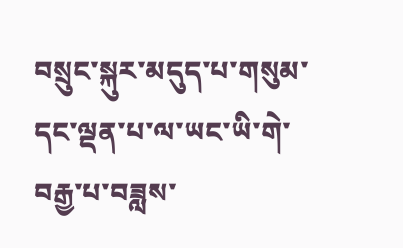བསྲུང་སྐུར་མདུད་པ་གསུམ་དང་ལྡན་པ་ལ་ཡང་ཡི་གེ་བརྒྱ་པ་བཟླས་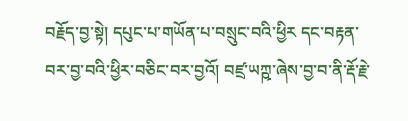བརྗོད་བྱ་སྟེ། དཔུང་པ་གཡོན་པ་བསྲུང་བའི་ཕྱིར དང་བརྟན་བར་བྱ་བའི་ཕྱིར་བཅིང་བར་བྱའོ། བཛྲ་ཡཀྵ་ཞེས་བྱ་བ་ནི་རྡོ་རྗེ་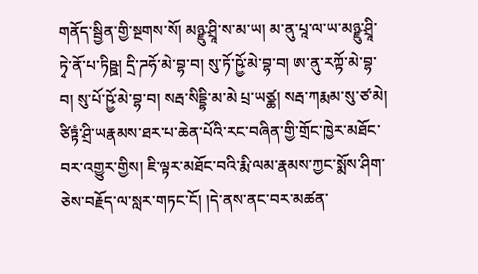གནོད་སྦྱིན་གྱི་སྔགས་སོ། མཉྫུ་ཤྲཱི་ས་མ་ཡ། མ་ནུ་པཱ་ལ་ཡ་མཉྫུ་ཤྲཱི་ཏྭེ་ནོ་པ་ཏིཥྛ། དྲི་ཌཧོ་མེ་བྷ་བ། སུ་ཏོ་ཥྱོ་མེ་བྷ་བ། ཨ་ནུ་རཀྟོ་མེ་བྷ་བ། སུ་པོ་ཥྱོ་མེ་བྷ་བ། སརྦ་སིདྡྷི་མ་མེ པྲ་ཡཙྪ། སརྦ་ཀརྨམ་སུ་ཙ་མེ། ཙིཏྟཾ་ཤྲི་ཡརྣམས་ཐར་པ་ཆེན་པོའི་རང་བཞིན་གྱི་གྲོང་ཁྱེར་མཐོང་བར་འགྱུར་གྱིས། ཇི་ལྟར་མཐོང་བའི་རྨི་ལམ་རྣམས་ཀྱང་སྨོས་ཤིག་ཅེས་བརྗོད་ལ་སླར་གཏང་ངོ། །དེ་ནས་ནང་བར་མཚན་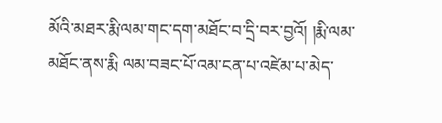མོའི་མཐར་རྨི་ལམ་གང་དག་མཐོང་བ་དྲི་བར་བྱའོ། །རྨི་ལམ་མཐོང་ནས་རྨི ལམ་བཟང་པོ་འམ་ངན་པ་འཛེམ་པ་མེད་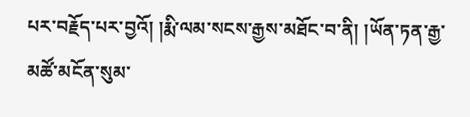པར་བརྗོད་པར་བྱའོ། །རྨི་ལམ་སངས་རྒྱས་མཐོང་བ་ནི། །ཡོན་ཏན་རྒྱ་མཚོ་མངོན་སུམ་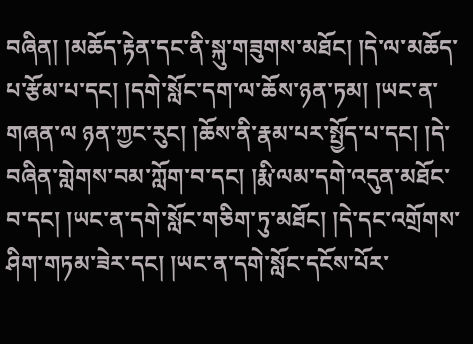བཞིན། །མཆོད་རྟེན་དང་ནི་སྐུ་གཟུགས་མཐོང། །དེ་ལ་མཆོད་པ་རྩོམ་པ་དང། །དགེ་སློང་དག་ལ་ཆོས་ཉན་ཏམ། །ཡང་ན་གཞན་ལ ཉན་ཀྱང་རུང། །ཆོས་ནི་རྣམ་པར་སྤྱོད་པ་དང། །དེ་བཞིན་གླེགས་བམ་ཀློག་བ་དང། །རྨི་ལམ་དགེ་འདུན་མཐོང་བ་དང། །ཡང་ན་དགེ་སློང་གཅིག་ཏུ་མཐོང། །དེ་དང་འགྲོགས་ཤིག་གཏམ་ཟེར་དང། །ཡང་ན་དགེ་སློང་དངོས་པོར་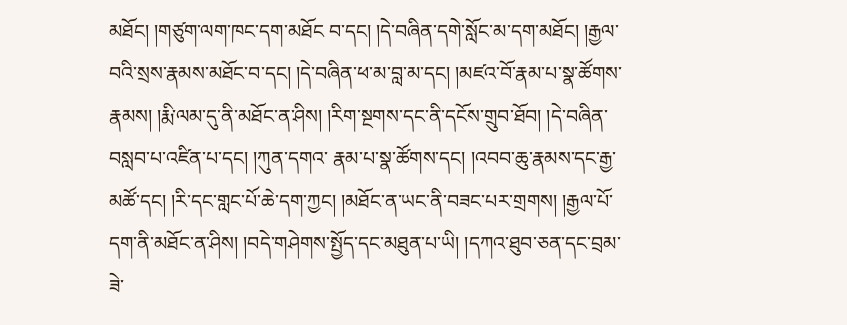མཐོང། །གཙུག་ལག་ཁང་དག་མཐོང བ་དང། །དེ་བཞིན་དགེ་སློང་མ་དག་མཐོང། །རྒྱལ་བའི་སྲས་རྣམས་མཐོང་བ་དང། །དེ་བཞིན་ཕ་མ་བླ་མ་དང། །མཛའ་བོ་རྣམ་པ་སྣ་ཚོགས་རྣམས། །རྨི་ལམ་དུ་ནི་མཐོང་ན་ཤིས། །རིག་སྔགས་དང་ནི་དངོས་གྲུབ་ཐོབ། །དེ་བཞིན་བསླབ་པ་འཛིན་པ་དང། །ཀུན་དགའ་ རྣམ་པ་སྣ་ཚོགས་དང། །འབབ་ཆུ་རྣམས་དང་རྒྱ་མཚོ་དང། །རི་དང་གླང་པོ་ཆེ་དག་ཀྱང། །མཐོང་ན་ཡང་ནི་བཟང་པར་གྲགས། །རྒྱལ་པོ་དག་ནི་མཐོང་ན་ཤིས། །བདེ་གཤེགས་སྤྱོད་དང་མཐུན་པ་ཡི། །དཀའ་ཐུབ་ཅན་དང་བྲམ་ཟེ་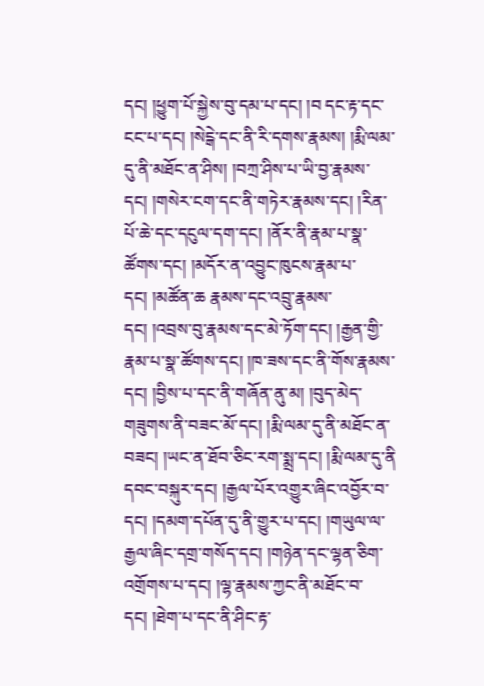དང། །ཕྱུག་པོ་སྐྱེས་བུ་དམ་པ་དང། །བ དང་རྟ་དང་ངང་པ་དང། །སེངྒེ་དང་ནི་རི་དགས་རྣམས། །རྨི་ལམ་དུ་ནི་མཐོང་ན་ཤིས། །བཀྲ་ཤིས་པ་ཡི་བྱ་རྣམས་དང། །གསེར་ངག་དང་ནི་གཏེར་རྣམས་དང། །རིན་པོ་ཆེ་དང་དངུལ་དག་དང། །ནོར་ནི་རྣམ་པ་སྣ་ཚོགས་དང། །མདོར་ན་འབྱུང་ཁུངས་རྣམ་པ་དང། །མཚོན་ཆ རྣམས་དང་འབྲུ་རྣམས་དང། །འབྲས་བུ་རྣམས་དང་མེ་ཏོག་དང། །རྒྱན་གྱི་རྣམ་པ་སྣ་ཚོགས་དང། །ཁ་ཟས་དང་ནི་གོས་རྣམས་དང། །བྱིས་པ་དང་ནི་གཞོན་ནུ་མ། །བུད་མེད་གཟུགས་ནི་བཟང་མོ་དང། །རྨི་ལམ་དུ་ནི་མཐོང་ན་བཟང། །ཡང་ན་ཐོབ་ཅིང་རག་སྨྲ་དང། །རྨི་ལམ་དུ་ནི དབང་བསྐུར་དང། །རྒྱལ་པོར་འགྱུར་ཞིང་འབྱོར་བ་དང། །དམག་དཔོན་དུ་ནི་གྱུར་པ་དང། །གཡུལ་ལ་རྒྱལ་ཞིང་དགྲ་གསོད་དང། །གཉེན་དང་ལྷན་ཅིག་འགྲོགས་པ་དང། །ལྷ་རྣམས་ཀྱང་ནི་མཐོང་བ་དང། །ཐེག་པ་དང་ནི་ཤིང་རྟ་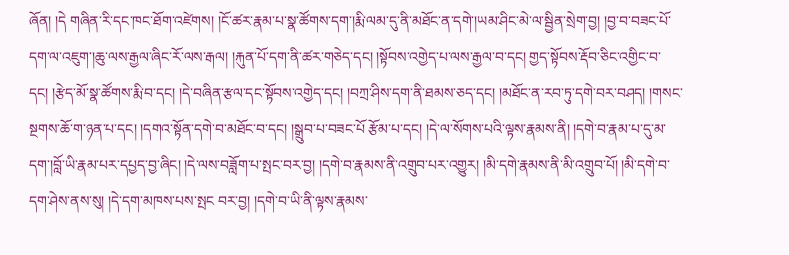ཞོན། །དེ གཞིན་རི་དང་ཁང་ཐོག་འཛེགས། །ངོ་ཚར་རྣམ་པ་སྣ་ཚོགས་དག་།རྨི་ལམ་དུ་ནི་མཐོང་ན་དགེ་།ཡམ་ཤིང་མེ་ལ་སྦྱིན་སྲེག་བྱ། །བྱ་བ་བཟང་པོ་དག་ལ་འཇུག་།ཆུ་ལས་རྒྱལ་ཞིང་རོ་ལས་རྒལ། །རྐུན་པོ་དག་ནི་ཚར་གཅེད་དང། །སྟོབས་འགྱེད་པ་ལས་རྒྱལ་བ་དང། གྱད་སྟོབས་རྡོབ་ཅིང་འགྱིང་བ་དང། །རྩེད་མོ་སྣ་ཚོགས་རྨི་བ་དང། །དེ་བཞིན་རྩལ་དང་སྟོབས་འགྱེད་དང། །བཀྲ་ཤིས་དག་ནི་ཐམས་ཅད་དང། །མཐོང་ན་རབ་ཏུ་དགེ་བར་བཤད། །གསང་སྔགས་ཆོ་ག་ཉན་པ་དང། །དགའ་སྟོན་དགེ་བ་མཐོང་བ་དང། །སྒྲུབ་པ་བཟང་པོ རྩོམ་པ་དང། །དེ་ལ་སོགས་པའི་ལྟས་རྣམས་ནི། །དགེ་བ་རྣམ་པ་དུ་མ་དག་།བློ་ཡི་རྣམ་པར་དཔྱད་བྱ་ཞིང། །དེ་ལས་བཟློག་པ་སྤང་བར་བྱ། །དགེ་བ་རྣམས་ནི་འགྲུབ་པར་འགྱུར། །མི་དགེ་རྣམས་ནི་མི་འགྲུབ་པོ། །མི་དགེ་བ་དག་ཤེས་ནས་སུ། །དེ་དག་མཁས་པས་སྤང བར་བྱ། །དགེ་བ་ཡི་ནི་ལྟས་རྣམས་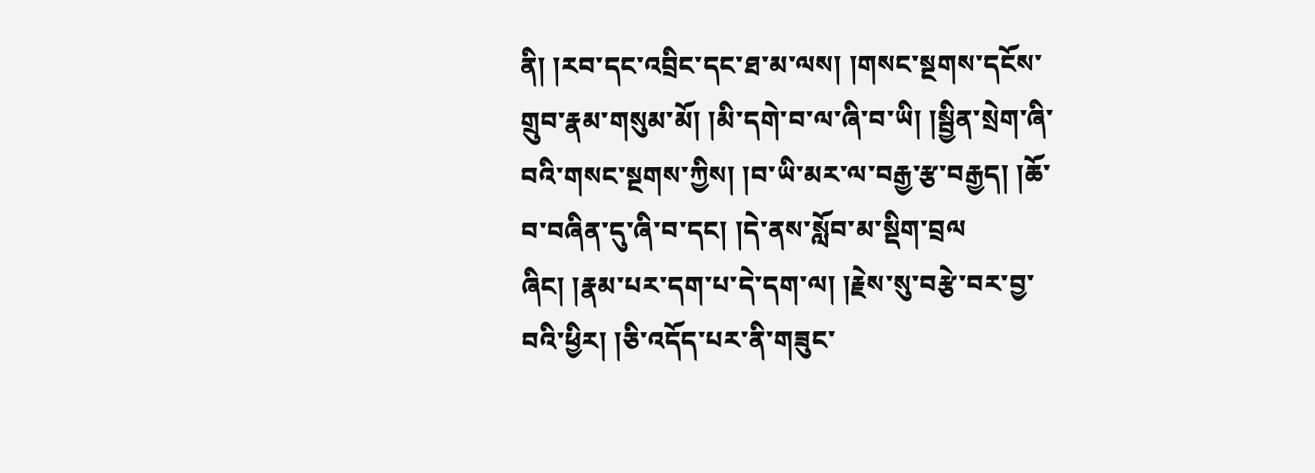ནི། །རབ་དང་འབྲིང་དང་ཐ་མ་ལས། །གསང་སྔགས་དངོས་གྲུབ་རྣམ་གསུམ་མོ། །མི་དགེ་བ་ལ་ཞི་བ་ཡི། །སྦྱིན་སྲེག་ཞི་བའི་གསང་སྔགས་ཀྱིས། །བ་ཡི་མར་ལ་བརྒྱ་རྩ་བརྒྱད། །ཆོ་བ་བཞིན་དུ་ཞི་བ་དང། །དེ་ནས་སློབ་མ་སྡིག་བྲལ ཞིང། །རྣམ་པར་དག་པ་དེ་དག་ལ། །རྗེས་སུ་བརྩེ་བར་བྱ་བའི་ཕྱིར། །ཅི་འདོད་པར་ནི་གཟུང་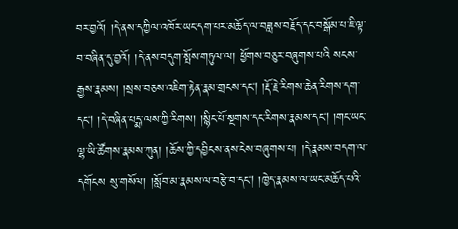བར་བྱའོ། །དེ་ནས་དཀྱིལ་འཁོར་ཡང་དག་པར་མཆོད་ལ་བཟླས་བརྗོད་དང་བསྒོམ་པ་ཇི་ལྟ་བ་བཞིན་དུ་བྱའོ། །དེ་ནས་བདུག་སྤོས་གཏུལ་ལ། ཕྱོགས་བཅུར་བཞུགས་པའི སངས་རྒྱས་རྣམས། །སྲས་བཅས་འཇིག་རྟེན་རྣམ་གྲངས་དང། །རྡོ་རྗེ་རིགས་ཆེན་རིགས་དག་དང། །དེ་བཞིན་པདྨ་ལས་ཀྱི་རིགས། །སྙིང་པོ་སྔགས་དང་རིགས་རྣམས་དང། །གང་ཡང་ལྷ་ཡི་ཚོགས་རྣམས་ཀུན། །ཆོས་ཀྱི་དབྱིངས་ནས་ངེས་བཞུགས་པ། །དེ་རྣམས་བདག་ལ་དགོངས སུ་གསོལ། །སློབ་མ་རྣམས་ལ་བརྩེ་བ་དང། །ཁྱེད་རྣམས་ལ་ཡང་མཆོད་པའི་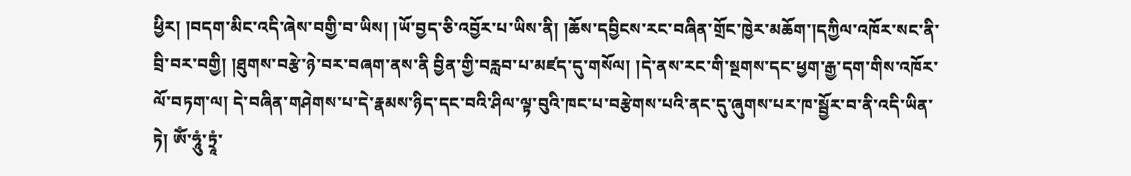ཕྱིར། །བདག་མིང་འདི་ཞེས་བགྱི་བ་ཡིས། །ཡོ་བྱད་ཅི་འབྱོར་པ་ཡིས་ནི། །ཆོས་དབྱིངས་རང་བཞིན་གྲོང་ཁྱེར་མཆོག་།དཀྱིལ་འཁོར་སང་ནི་བྲི་བར་བགྱི། །ཐུགས་བརྩེ་ཉེ་བར་བཞག་ནས་ནི བྱིན་གྱི་བརླབ་པ་མཛད་དུ་གསོལ། །དེ་ནས་རང་གི་སྔགས་དང་ཕྱག་རྒྱ་དག་གིས་འཁོར་ལོ་བཏག་ལ། དེ་བཞིན་གཤེགས་པ་དེ་རྣམས་ཉིད་དང་བའི་ཤིལ་ལྟ་བུའི་ཁང་པ་བརྩེགས་པའི་ནང་དུ་ཞུགས་པར་ཁ་སྦྱོར་བ་ནི་འདི་ཡིན་ཏེ། ཨོཾ་ཧཱུཾ་ཏྲཱཾ་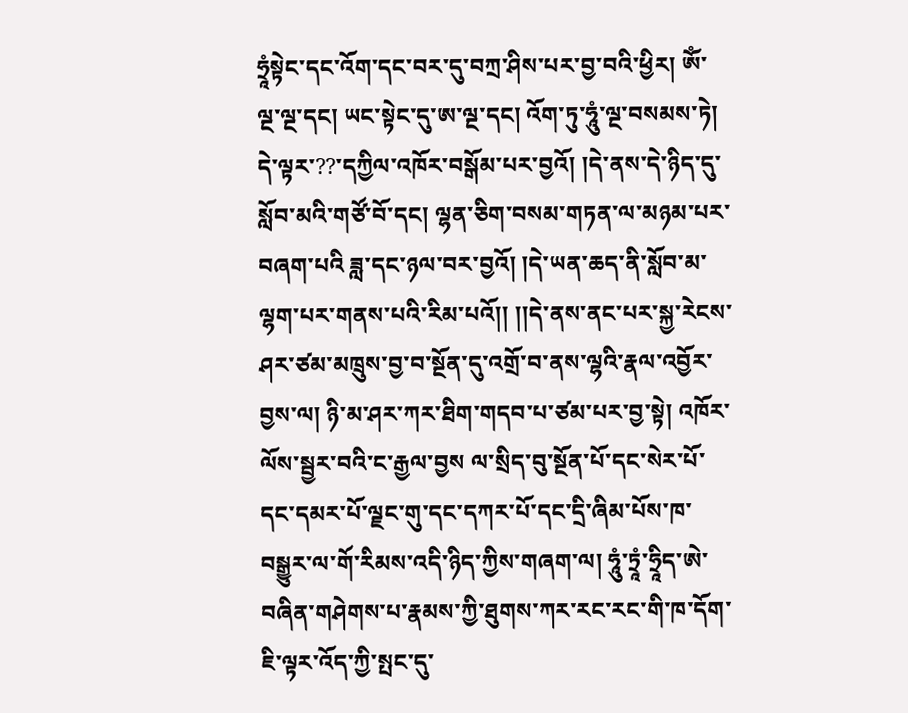ཧྲཱཾསྟེང་དང་འོག་དང་བར་དུ་བཀྲ་ཤིས་པར་བྱ་བའི་ཕྱིར། ཨོཾ་ལྔ་ལྔ་དང། ཡང་སྟེང་དུ་ཨ་ལྔ་དང། འོག་ཏུ་ཧཱུཾ་ལྔ་བསམས་ཏེ། དེ་ལྟར་??་དཀྱིལ་འཁོར་བསྒོམ་པར་བྱའོ། །དེ་ནས་དེ་ཉིད་དུ་སློབ་མའི་གཙོ་བོ་དང། ལྷན་ཅིག་བསམ་གཏན་ལ་མཉམ་པར་བཞག་པའི ཟླ་དང་ཉལ་བར་བྱའོ། །དེ་ཡན་ཆད་ནི་སློབ་མ་ལྷག་པར་གནས་པའི་རིམ་པའོ།། །།དེ་ནས་ནང་པར་སྐྱ་རེངས་ཤར་ཙམ་མཁྲུས་བྱ་བ་སྔོན་དུ་འགྲོ་བ་ནས་ལྷའི་རྣལ་འབྱོར་བྱས་ལ། ཉི་མ་ཤར་ཀར་ཐིག་གདབ་པ་ཙམ་པར་བྱ་སྟེ། འཁོར་ལོས་སྦྱར་བའི་ང་རྒྱལ་བྱས ལ་སྲིད་བུ་སྔོན་པོ་དང་སེར་པོ་དང་དམར་པོ་ལྗང་གུ་དང་དཀར་པོ་དང་དྲི་ཞིམ་པོས་ཁ་བསྒྱུར་ལ་གོ་རིམས་འདི་ཉིད་ཀྱིས་གཞག་ལ། ཧཱུཾ་ཏྲཱཾ་ཧྲཱིད་ཨེ་བཞིན་གཤེགས་པ་རྣམས་ཀྱི་ཐུགས་ཀར་རང་རང་གི་ཁ་དོག་ཇི་ལྟར་འོད་ཀྱི་སྤང་དུ་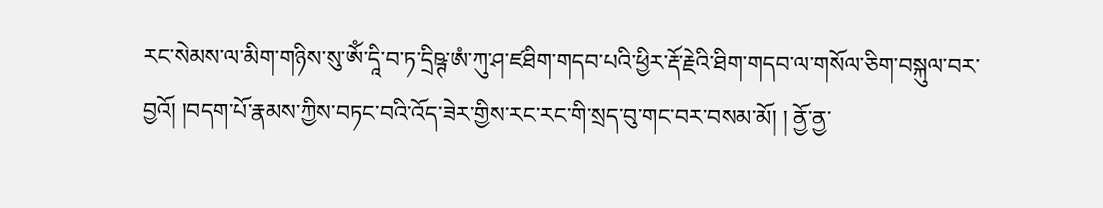རང་སེམས་ལ་མིག་གཉིས་སུ་ཨོཾ་དཱི་བ་ཏ་དྲིཥྚ་ཨཾ་ཀུ་ཤ་ཛཐིག་གདབ་པའི་ཕྱིར་རྡོ་རྗེའི་ཐིག་གདབ་ལ་གསོལ་ཅིག་བསྐུལ་བར་བྱའོ། །བདག་པོ་རྣམས་ཀྱིས་བཏང་བའི་འོད་ཟེར་གྱིས་རང་རང་གི་སྲད་བུ་གང་བར་བསམ་མོ། ། ནྱོ་ནྱ་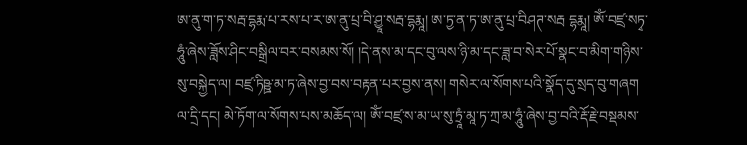ཨ་ནུ་ག་ཏ་སརྦ་དྷརྨ་པ་རས་པ་ར་ཨ་ནུ་པྲ་བི་ཤྱཱ་སརྦ་དྷརྨཱ། ཨ་ཏྱ་ན་ཏ་ཨ་ནུ་པྲ་བིཤཊ་སརྦ དྷརྨཱ། ཨོཾ་བཛྲ་སཏྭ་ཧཱུཾ་ཞེས་ཟློས་ཤིང་བསྒྲིལ་བར་བསམས་སོ། །དེ་ནས་མ་དང་བུ་ལས་ཉི་མ་དང་ཟླ་བ་སེར་པོ་སྣང་བ་མིག་གཉིས་སུ་བསྐྱེད་ལ། བཛྲ་ཏིཥྛ་མ་ཏ་ཞེས་བྱ་བས་བརྟན་པར་བྱས་ནས། གསེར་ལ་སོགས་པའི་སྣོད་དུ་སྲད་བུ་གཞག ལ་དྲི་དང། མེ་ཏོག་ལ་སོགས་པས་མཆོད་ལ། ཨོཾ་བཛྲ་ས་མ་ཡ་སུ་ཏྲཱཾ་མཱ་ཏ་ཀྲ་མ་ཧཱུཾ་ཞེས་བྱ་བའི་རྡོ་རྗེ་བསྡམས་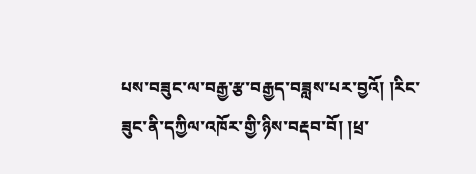པས་བཟུང་ལ་བརྒྱ་རྩ་བརྒྱད་བཟླས་པར་བྱའོ། །རིང་ཟུང་ནི་དཀྱིལ་འཁོར་གྱི་ཉིས་བརྡབ་བོ། །ཕྲ་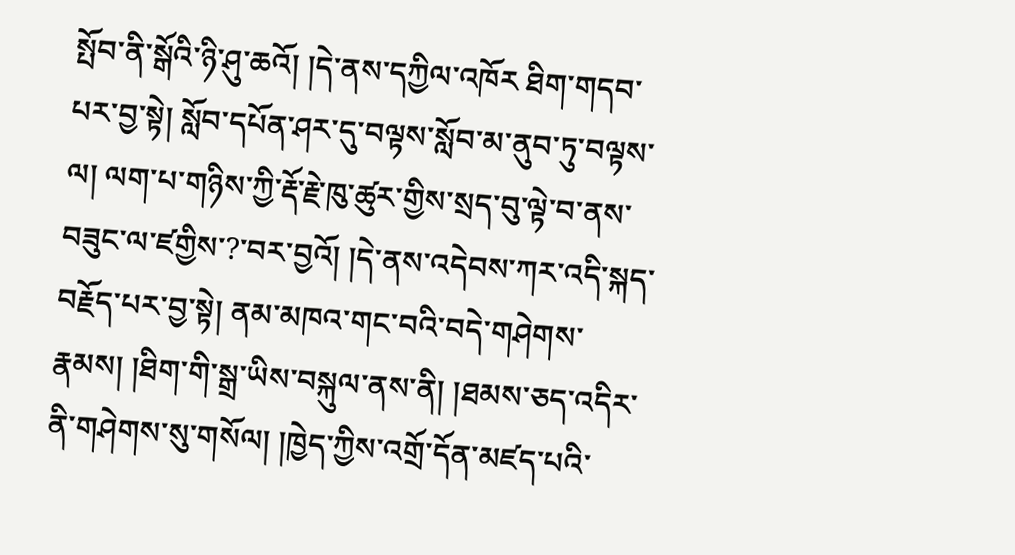སྤོབ་ནི་སྒོའི་ཉི་ཤུ་ཆའོ། །དེ་ནས་དཀྱིལ་འཁོར ཐིག་གདབ་པར་བྱ་སྟེ། སློབ་དཔོན་ཤར་དུ་བལྟས་སློབ་མ་ནུབ་ཏུ་བལྟས་ལ། ལག་པ་གཉིས་ཀྱི་རྡོ་རྗེ་ཁུ་ཚུར་གྱིས་སྲད་བུ་ལྟེ་བ་ནས་བཟུང་ལ་ཛགྱིས་?་བར་བྱའོ། །དེ་ནས་འདེབས་ཀར་འདི་སྐད་བརྗོད་པར་བྱ་སྟེ། ནམ་མཁའ་གང་བའི་བདེ་གཤེགས་རྣམས། །ཐིག་གི་སྒྲ་ཡིས་བསྐུལ་ནས་ནི། །ཐམས་ཅད་འདིར་ནི་གཤེགས་སུ་གསོལ། །ཁྱེད་ཀྱིས་འགྲོ་དོན་མཛད་པའི་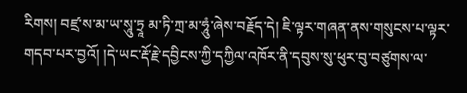རིགས། བཛྲ་ས་མ་ཡ་སཱུ་ཏྲཱ མ་ཏི་ཀྲ་མ་ཧཱུཾ་ཞེས་བརྗོད་དེ། ཇི་ལྟར་གཞན་ནས་གསུངས་པ་ལྟར་གདབ་པར་བྱའོ། །དེ་ཡང་རྡོ་རྗེ་དབྱིངས་ཀྱི་དཀྱིལ་འཁོར་ནི་དབུས་སུ་ཕུར་བུ་བཙུགས་ལ་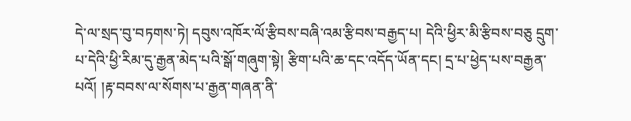དེ་ལ་སྲད་བུ་བཏགས་ཏེ། དབུས་འཁོར་ལོ་རྩིབས་བཞི་འམ་རྩིབས་བརྒྱད་པ། དེའི་ཕྱིར་མི་རྩིབས་བཅུ དྲུག་པ་དེའི་ཕྱི་རིམ་དུ་རྒྱན་མེད་པའི་སྒོ་གཞུག་སྟེ། རྩིག་པའི་ཆ་དང་འདོད་ཡོན་དང། དྲ་པ་ཕྱེད་པས་བརྒྱན་པའོ། །རྟ་བབས་ལ་སོགས་པ་རྒྱན་གཞན་ནི་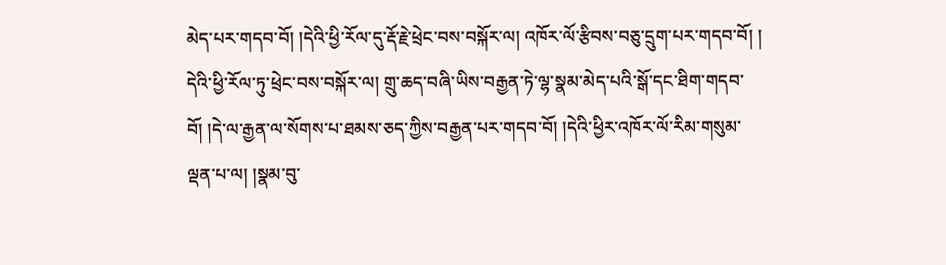མེད་པར་གདབ་བོ། །དེའི་ཕྱི་རོལ་དུ་རྡོ་རྗེ་ཕྲེང་བས་བསྐོར་ལ། འཁོར་ལོ་རྩིབས་བཅུ་དྲུག་པར་གདབ་བོ། ། དེའི་ཕྱི་རོལ་ཏུ་ཕྲེང་བས་བསྐོར་ལ། གྲུ་ཆད་བཞི་ཡིས་བརྒྱན་ཏེ་ལྷ་སྣམ་མེད་པའི་སྒོ་དང་ཐིག་གདབ་བོ། །དེ་ལ་རྒྱན་ལ་སོགས་པ་ཐམས་ཅད་ཀྱིས་བརྒྱན་པར་གདབ་བོ། །དེའི་ཕྱིར་འཁོར་ལོ་རིམ་གསུམ་ལྡན་པ་ལ། །སྣམ་བུ་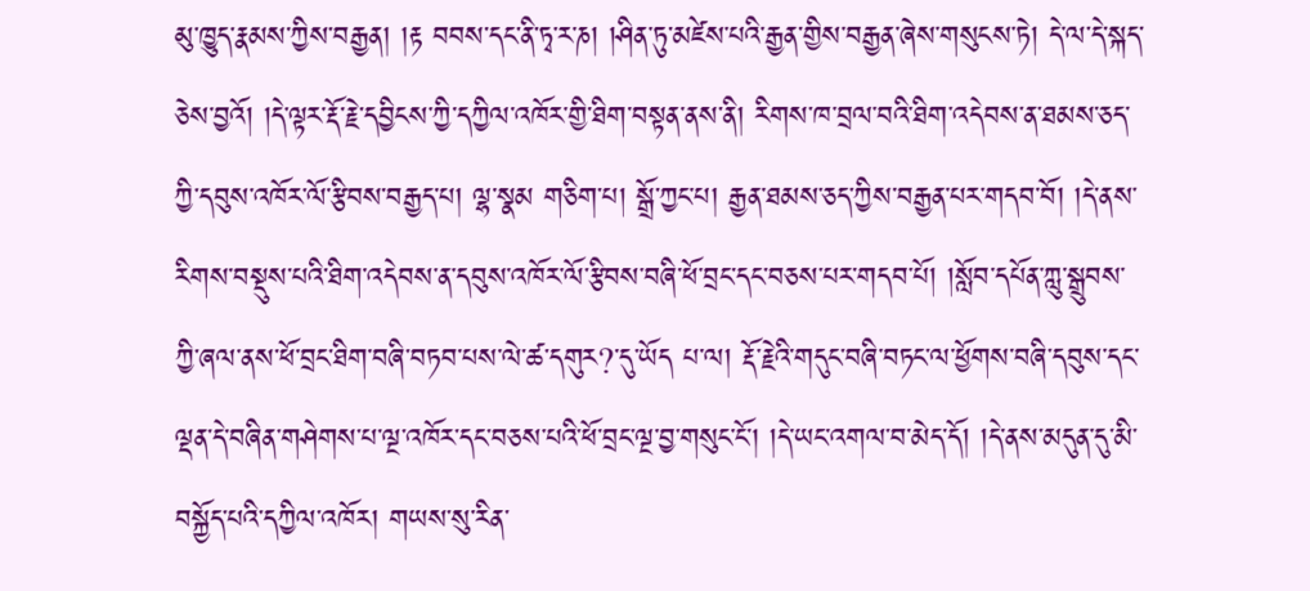མུ་ཁྱུད་རྣམས་ཀྱིས་བརྒྱན། །རྟ བབས་དང་ནི་ཏྭ་ར་ཎ། །ཤིན་ཏུ་མཛེས་པའི་རྒྱན་གྱིས་བརྒྱན་ཞེས་གསུངས་ཏེ། དེ་ལ་དེ་སྐད་ཅེས་བྱའོ། །དེ་ལྟར་རྡོ་རྗེ་དབྱིངས་ཀྱི་དཀྱིལ་འཁོར་གྱི་ཐིག་བསྟན་ནས་ནི། རིགས་ཁ་བྲལ་བའི་ཐིག་འདེབས་ན་ཐམས་ཅད་ཀྱི་དབུས་འཁོར་ལོ་རྩིབས་བརྒྱད་པ། ལྷ་སྣམ གཅིག་པ། སྒྲོ་ཀྱང་པ། རྒྱན་ཐམས་ཅད་ཀྱིས་བརྒྱན་པར་གདབ་བོ། །དེ་ནས་རིགས་བསྡུས་པའི་ཐིག་འདེབས་ན་དབུས་འཁོར་ལོ་རྩིབས་བཞི་ཕོ་བྲང་དང་བཅས་པར་གདབ་པོ། །སློབ་དཔོན་ཀླུ་སྒྲུབས་ཀྱི་ཞལ་ནས་ཕོ་བྲང་ཐིག་བཞི་བཏབ་པས་ལེ་ཚ་དགུར?་དུ་ཡོད པ་ལ། རྡོ་རྗེའི་གདུང་བཞི་བཏང་ལ་ཕྱོགས་བཞི་དབུས་དང་ལྡན་དེ་བཞིན་གཤེགས་པ་ལྔ་འཁོར་དང་བཅས་པའི་ཕོ་བྲང་ལྔ་བྱ་གསུང་ངོ། །དེ་ཡང་འགལ་བ་མེད་དོ། །དེ་ནས་མདུན་དུ་མི་བསྐྱོད་པའི་དཀྱིལ་འཁོར། གཡས་སུ་རིན་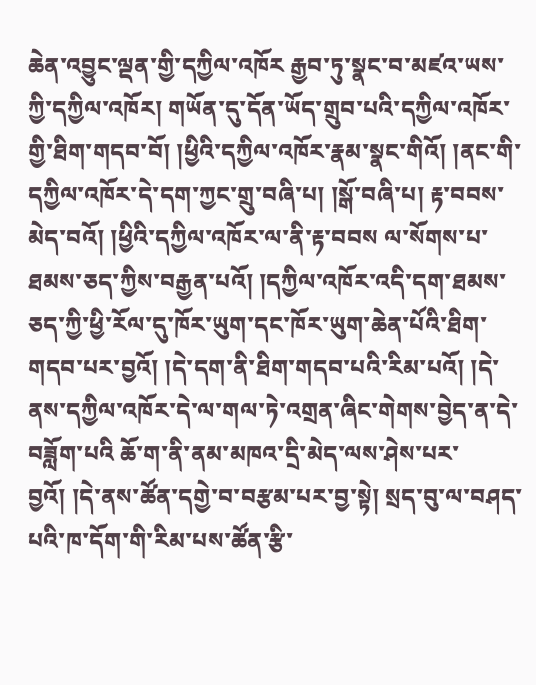ཆེན་འབྱུང་ལྡན་གྱི་དཀྱིལ་འཁོར རྒྱབ་ཏུ་སྣང་བ་མཛའ་ཡས་ཀྱི་དཀྱིལ་འཁོར། གཡོན་དུ་དོན་ཡོད་གྲུབ་པའི་དཀྱིལ་འཁོར་གྱི་ཐིག་གདབ་བོ། །ཕྱིའི་དཀྱིལ་འཁོར་རྣམ་སྣང་གིའོ། །ནང་གི་དཀྱིལ་འཁོར་དེ་དག་ཀྱང་གྲུ་བཞི་པ། །སྒོ་བཞི་པ། རྟ་བབས་མེད་བའོ། །ཕྱིའི་དཀྱིལ་འཁོར་ལ་ནི་རྟ་བབས ལ་སོགས་པ་ཐམས་ཅད་ཀྱིས་བརྒྱན་པའོ། །དཀྱིལ་འཁོར་འདི་དག་ཐམས་ཅད་ཀྱི་ཕྱི་རོལ་དུ་ཁོར་ཡུག་དང་ཁོར་ཡུག་ཆེན་པོའི་ཐིག་གདབ་པར་བྱའོ། །དེ་དག་ནི་ཐིག་གདབ་པའི་རིམ་པའོ། །དེ་ནས་དཀྱིལ་འཁོར་དེ་ལ་གལ་ཏེ་འགྲན་ཞིང་གེགས་བྱེད་ན་དེ་བཟློག་པའི ཆོ་ག་ནི་ནམ་མཁའ་དྲི་མེད་ལས་ཤེས་པར་བྱའོ། །དེ་ནས་ཚོན་དགྱེ་བ་བརྩམ་པར་བྱ་སྟེ། སྲད་བུ་ལ་བཤད་པའི་ཁ་དོག་གི་རིམ་པས་ཚོན་རྩི་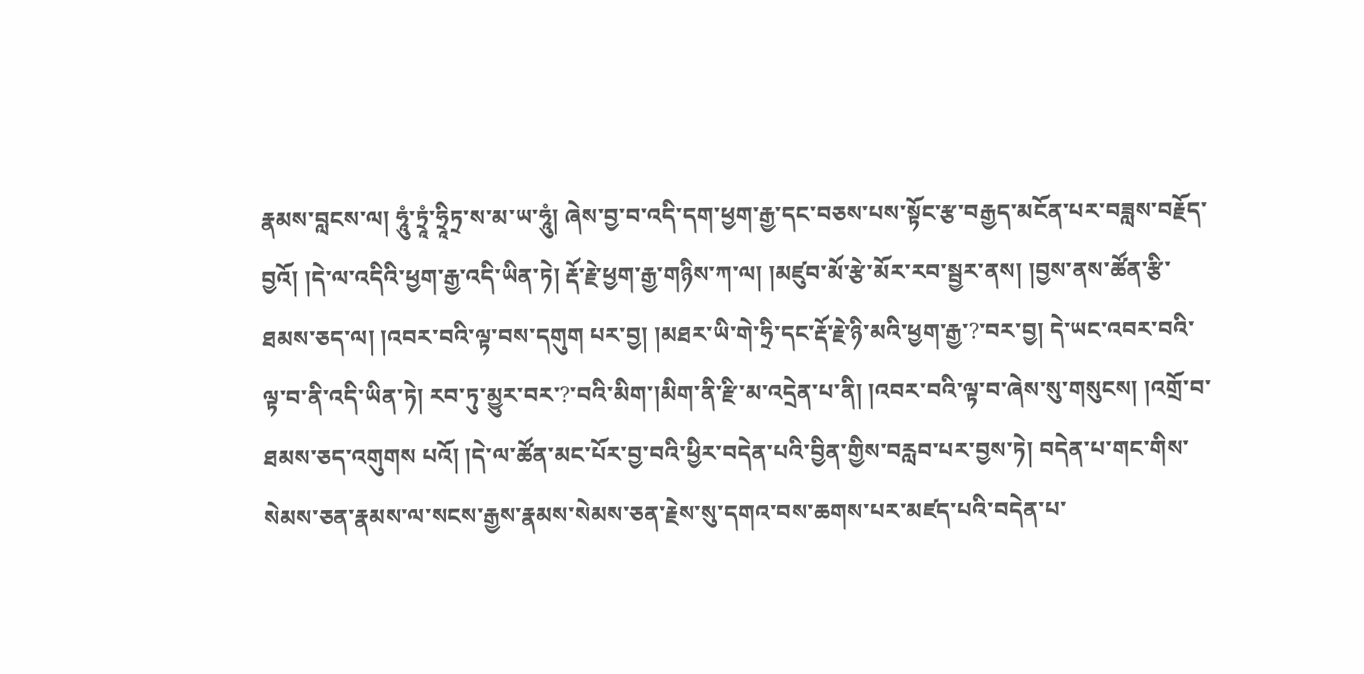རྣམས་བླངས་ལ། ཧཱུཾ་ཏྲཱཾ་ཧྲཱིཏྲ་ས་མ་ཡ་ཧཱུཾ། ཞེས་བྱ་བ་འདི་དག་ཕྱག་རྒྱ་དང་བཅས་པས་སྟོང་རྩ་བརྒྱད་མངོན་པར་བཟླས་བརྗོད་བྱའོ། །དེ་ལ་འདིའི་ཕྱག་རྒྱ་འདི་ཡིན་ཏེ། རྡོ་རྗེ་ཕྱག་རྒྱ་གཉིས་ཀ་ལ། །མཛུབ་མོ་རྩེ་མོར་རབ་སྦྱར་ནས། །བྱས་ནས་ཚོན་རྩི་ཐམས་ཅད་ལ། །འབར་བའི་ལྟ་བས་དགུག པར་བྱ། །མཐར་ཡི་གེ་ཧྲི་དང་རྡོ་རྗེ་ཉི་མའི་ཕྱག་རྒྱ་?་བར་བྱ། དེ་ཡང་འབར་བའི་ལྟ་བ་ནི་འདི་ཡིན་ཏེ། རབ་ཏུ་མྱུར་བར་?་བའི་མིག་།མིག་ནི་རྫི་མ་འདྲེན་པ་ནི། །འབར་བའི་ལྟ་བ་ཞེས་སུ་གསུངས། །འགྲོ་བ་ཐམས་ཅད་འགུགས པའོ། །དེ་ལ་ཚོན་མང་པོར་བྱ་བའི་ཕྱིར་བདེན་པའི་བྱིན་གྱིས་བརླབ་པར་བྱས་ཏེ། བདེན་པ་གང་གིས་སེམས་ཅན་རྣམས་ལ་སངས་རྒྱས་རྣམས་སེམས་ཅན་རྗེས་སུ་དགའ་བས་ཆགས་པར་མཛད་པའི་བདེན་པ་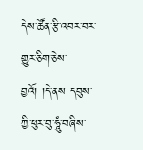དེས་ཚོན་རྩི་འབར་བར་གྱུར་ཅིག་ཅེས་བྱའོ། །དེ་ནས དབུས་ཀྱི་ཕུར་བུ་ཧཱུཾ་བཞིས་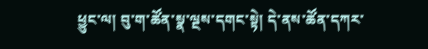ཕྱུང་ལ། བུ་ག་ཚོན་སྣ་ལྔས་དགང་སྟེ། དེ་ནས་ཚོན་དཀར་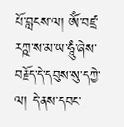པོ་བླངས་ལ། ཨོཾ་བཛྲ་རཀྵ་ས་མ་ཡ་ཧཱུཾ་ཞེས་བརྗོད་དེ་དབུས་སུ་དཀྱེ་ལ། དེ་ནས་དབང་